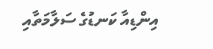އިންޑިއާ ކަނޑުގެ ސަލާމަތާއި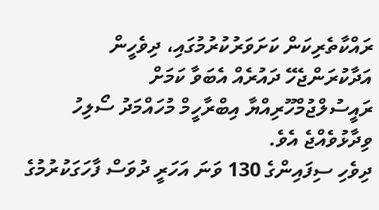ރައްކާތެރިކަން ކަށަވަރުކުރުމުގައި، ދިވެހީން އަދާކުރަންޖެހޭ ދައުރެއް އެބަވާ ކަމަށް ރައީސުލްޖުމްހޫރިއްޔާ އިބްރާހީމް މުހައްމަދު ސޯލިހު ވިދާޅުވެއްޖެ އެވެ.
ދިވެހި ސިފައިންގެ 130 ވަނަ އަހަރީ ދުވަސް ފާހަގަކުރުމުގެ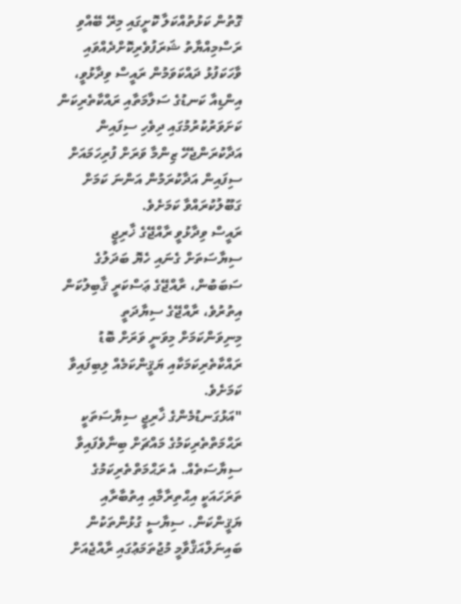ގޮތުން ކަޅުތުއްކަލާ ކޮށީގައި މިރޭ ބޭއްވި ރަސްމިއްޔާތު ޝަރަފުވެރިކޮށްދެއްވައި ވާހަކަފުޅު ދައްކަވަމުން ރައީސް ވިދާޅުވީ، އިންޑިއާ ކަނޑުގެ ސަލާމަތާއި ރައްކާތެރިކަން ކަށަވަރުކުރުމުގައި ދިވެހި ސިފައިން އަދާކުރަންޖެހޭ ޒިންމާ ވަރަށް ފުރިހަމައަށް ސިފައިން އަދާކުރަމުން އަންނަ ކަމަށް ގަބޫލުކުރައްވާ ކަމަށެވެ.
ރައީސް ވިދާޅުވީ ރާއްޖޭގެ ޚާރިޖީ ސިޔާސަތަށް ގެނައި ހެޔޮ ބަދަލުގެ ސަބަބުން، ރާއްޖޭގެ ޢަސްކަރީ ޤާބިލުކަން އިތުރުވެ، ރާއްޖޭގެ ސިޔާދަތީ މިނިވަންކަމަށް މިވަނީ ވަރަށް ބޮޑު ރައްކާތެރިކަމަކާއި ޔަޤީންކަމެއް ލިބިފައިވާ ކަމަށެވެ.
"އަޅުގަނޑުމެންގެ ޚާރިޖީ ސިޔާސަތަކީ ރަޙްމަތްތެރިކަމުގެ މައްޗަށް ބިނާވެފައިވާ ސިޔާސަތެއް. އެ ރަޙްމަތްތެރިކަމުގެ ތަރަހައަކީ އިޙްތިރާމާއި އިތުބާރާއި ޔަޤީންކަން. ސިޔާސީ ގުޅުންތަކުން ބައިނަލްއަޤްވާމީ މުޖުތަމަޢުގައި ރާއްޖެއަށް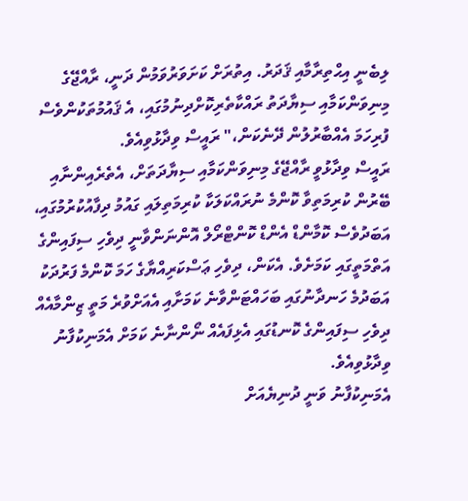ލިބެނީ އިޙްތިރާމާއި ޤަދަރު. އިތުރަށް ކަށަވަރުވަމުން ދަނީ، ރާއްޖޭގެ މިނިވަންކަމާއި ސިޔާދަތު ރައްކާތެރިކޮށްދިނުމުގައި، އެ ޤައުމުތަކުންވެސް ފުރިހަމަ އެއްބާރުލުން ދޭނެކަން،" ރައީސް ވިދާޅުވިއެވެ.
ރައީސް ވިދާޅުވީ ރާއްޖޭގެ މިނިވަންކަމާއި ސިޔާދަތަށް، އެތެރެއިންނާއި ބޭރުން ކުރިމަތިވާ ކޮންމެ ނުރައްކަލަކާ ކުރިމަތިލައި ގައުމު ދިފާއުކުރުމުގައި، އަބަދުވެސް ކޮމާންޑް އެންޑް ކޮންޓްރޯލް އޮންނަންވާނީ ދިވެހި ސިފައިންގެ އަތްމަތީގައި ކަމަށެވެ. އެކަން، ދިވެހި ޢަސްކަރިއްޔާގެ ހަމަ ކޮންމެ ފަރުދަކު އަބަދުމެ ހަނދާނުގައި ބަހައްޓަންވާނެ ކަމަށާއި އެއަށްވުރެ މަތީ ޒިންމާއެއް ދިވެހި ސިފައިންގެ ކޮނޑުގައި އެޅިފައެއް ނޯންނާނެ ކަމަށް އެމަނިކުފާނު ވިދާޅުވިއެވެ.
އެމަނިކުފާނު ވަނީ ދުނިޔެއަށް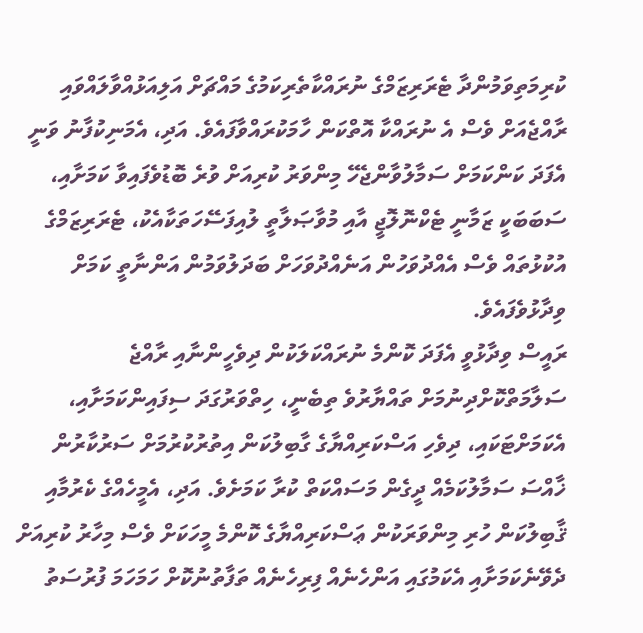ކުރިމަތިވަމުންދާ ޓެރަރިޒަމްގެ ނުރައްކާތެރިކަމުގެ މައްޗަށް އަލިއަޅުއްވާލައްވައި ރާއްޖެއަށް ވެސް އެ ނުރައްކާ އޮތްކަން ހާމަކުރައްވާފައެވެ. އަދި، އެމަނިކުފާނު ވަނީ އެފަދަ ކަންކަމަށް ސަމާލުވާންޖެހޭ މިންވަރު ކުރިއަށް ވުރެ ބޮޑުވެފައިވާ ކަމަށާއި، ސަބަބަކީ ޒަމާނީ ޓެކްނޮލޮޖީ އާއި މުވާޞަލާތީ ލުއިފަސޭހަތަކާއެކު، ޓެރަރިޒަމްގެ އުކުޅުތައް ވެސް އެއްދުވަހުން އަނެއްދުވަހަށް ބަދަލުވަމުން އަންނާތީ ކަމަށް ވިދާޅުވެފައެވެ.
ރައީސް ވިދާޅުވީ އެފަދަ ކޮންމެ ނުރައްކަލަކުން ދިވެހީންނާއި ރާއްޖެ ސަލާމަތްކޮށްދިނުމަށް ތައްޔާރުވެ ތިބެނީ، ހިތްވަރުގަދަ ސިފައިންކަމަށާއި، އެކަމަށްޓަކައި، ދިވެހި އަސްކަރިއްޔާގެ ގާބިލުކަން އިތުރުކުރުމަށް ސަރުކާރުން ޚާއްސަ ސަމާލުކަމެއް ދީގެން މަސައްކަތް ކުރާ ކަމަށެވެ. އަދި، އެމީހެއްގެ ކެރުމާއި ޤާބިލުކަން ހުރި މިންވަރަކުން ޢަސްކަރިއްޔާގެ ކޮންމެ މީހަކަށް ވެސް މިހާރު ކުރިއަށް ދެވޭނެކަމަށާއި އެކަމުގައި އަންހެނެއް ފިރިހެނެއް ތަފާތުނުކޮށް ހަމަހަމަ ފުރުސަތު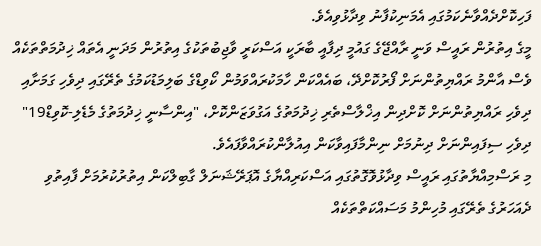ފަހިކޮށްދެއްވާނެކަމުގައި އެމަނިކުފާނު ވިދާޅުވިއެވެ.
މީގެ އިތުރުން ރައީސް ވަނީ ރާއްޖޭގެ ގައުމީ ދިފާއީ ބާރަކީ އަސްކަރީ ވާޖިބުތަކުގެ އިތުރުން މަދަނީ އެތައް ޚިދުމަތްތަކެއް ވެސް އާންމު ރައްޔިތުންނަށް ފޯރުކޮށްދޭ، ބައެއްކަން ހާމަކުރައްވަމުން ކޯވިޑްގެ ބަލިމަޑުކަމުގެ ތެރޭގައި ދިވެހި ގަމަށާއި ދިވެހި ރައްޔިތުންނަށް ކޮށްދިން އިޚްލާސްތެރި ޚިދުމަތުގެ އަގުވަޒަންކޮށް، "އިންސާނީ ޚިދުމަތުގެ މެޑެލި-ކޮވިޑް19" ދިވެހި ސިފައިންނަށް ދިނުމަށް ނިންމާފައިވާކަން އިއުލާންކުރައްވާފައެވެ.
މި ރަސްމިއްޔާތުގައި ރައީސް ވިދާޅުވޮގޮތުގައި އަސްކަރިއްޔާގެ އޮޕަރޭޝަނަލް ގާބިލްކަން އިތުރުކުރުމަށް ފާއިތުވި ދެއަހަރުގެ ތެރޭގައި މުހިންމު މަސައްކަތްތަކެއް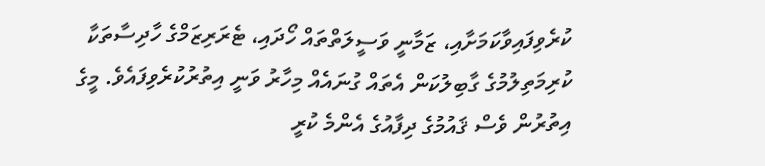ކުރެވިފައިވާކަމަށާއި، ޒަމާނީ ވަސީލަތްތައް ހޯދައި، ޓެރަރިޒަމްގެ ހާދިސާތަކާ ކުރިމަތިލުމުގެ ގާބިލުކަން އެތައް ގުނައެއް މިހާރު ވަނީ އިތުރުކުރެވިފައެވެ. މީގެ އިތުރުން ވެސް ޤައުމުގެ ދިފާއުގެ އެންމެ ކުރީ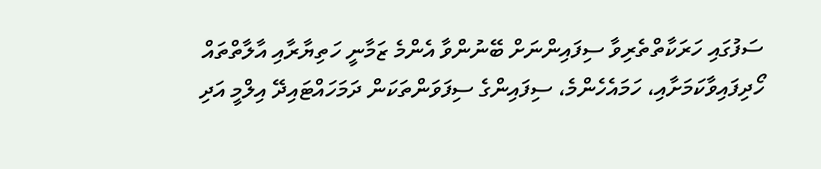ސަފުގައި ހަރަކާތްތެރިވާ ސިފައިންނަށް ބޭނުންވާ އެންމެ ޒަމާނީ ހަތިޔާރާއި އާލާތްތައް ހޯދިފައިވާކަމަށާއި، ހަމައެހެންމެ، ސިފައިންގެ ސިފަވަންތަކަން ދަމަހައްޓައިދޭ އިލްމީ އަދި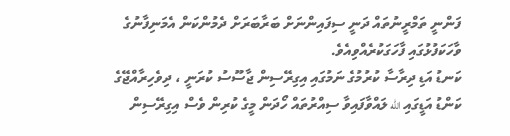ފަންނީ ތަމްރީނުތައް ދަނީ ސިފައިންނަށް ބަރާބަރަށް ދެމުންކަން އެމަނިފާނުގެ ވާހަކަފުޅުގައި ފާހަގަކުރެއްވިއެވެ.
ކަނޑު އަޑި ދިރާސާ ކުރުމުގެ ނަމުގައި އިގިރޭސިން ޖާސޫސު ކުރަނީ ، ދިވެހިރާއްޖޭގެ ކަންޑު އަޑީގައި الله ލައްވާފައިވާ ސިއްރުތައް ހޯދަން މީގެ ކުރިން ވެސް އިގިރޭސިން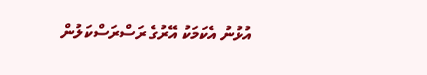އުޅުނު އެކަމަކު އޭރުގެ ރަސްރަސްކަލުން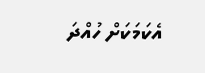އެކަމަކަށް ހުއްދަ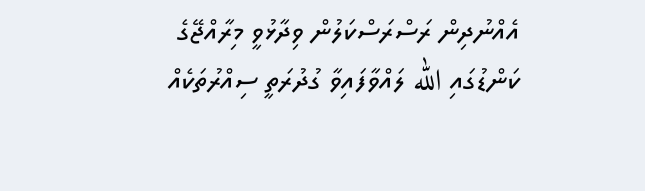އެއްނުދިން ރަސްރަސްކަލުން ވިދާޅުވީ މިރާއްޖޭގެ ކަންޑުގައި الله ލައްވާފައިވާ ގުދުރަތީ ސިއްރުތަކެއް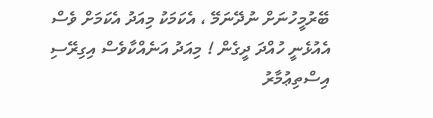ބޭރުމީހުނަށް ނުދޭނަމޭ ، އެކަމަކު މިއަދު އެކަމަށް ވެސް އެއުޅެނީ ހުއްދަ ދީގެން ! މިއަދު އަނެއްކާވެސް އިގިރޭސި އިސްތިޢުމާރު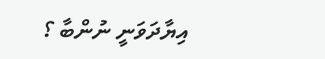އިޔާދަވަނީ ނުންބާ ؟